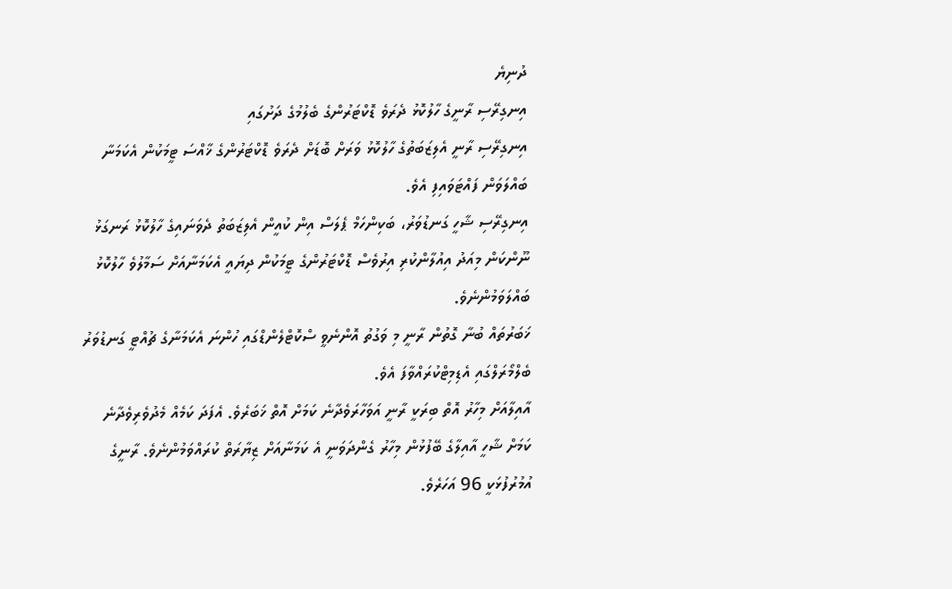ދުނިޔެ
އިނގިރޭސި ރާނީގެ ހާލުކޮޅު ދެރަވެ ޑޮކްޓަރުންގެ ބެލުމުގެ ދަށުގައި
އިނގިރޭސި ރާނީ އެލިޒަބަތުގެ ހާލުކޮޅު ވަރަށް ބޮޑަށް ދެރަވެ ޑޮކްޓަރުންގެ ޚާއްސަ ޓީމަކުން އެކަމަނާ ބައްލަވަން ފައްޓަވައިފި އެވެ.
އިނގިރޭސި ޝާހީ ގަނޑުވަރު، ބަކިންހަމް ޕެލަސް އިން ކުއީން އެލިޒަބަތު ދެވަނައިގެ ހާލުކޮޅު ރަނގަޅު ނޫންކަން މިއަދު އިއުލާންކުރި އިރުވެސް ޑޮކްޓަރުންގެ ޓީމަކުން ދިޔައީ އެކަމަނާއަށް ސަމާލުވެ ހާލުކޮޅު ބައްލަވަމުންނެވެ.
ޚަބަރުތައް ބުނާ ގޮތުން ރާނީ މި ވަގުތު އޮންނެވީ ސްކޮޓްލެންޑްގައި ހުންނަ އެކަމަނާގެ ޗުއްޓީ ގަނޑުވަރު ބެލްމޯރަލްގައި އެޑިމިޓްކުރައްވާފަ އެވެ.
އާއިލާއަށް މިހާރު އޮތް ބިރަކީ ރާނީ އަވަހާރަވެދާނެ ކަމަށް އޮތް ޚަބަރެވެ. އެފަދަ ކަމެއް މެދުވެރިވެދާނެ ކަމަށް ޝާހީ އާއިލާގެ ބޭފުޅުން މިހާރު ގެންދަވަނީ އެ ކަމަނާއަށް ޒިޔާރަތް ކުރައްވަމުންނެވެ. ރާނީގެ އުމުރުފުޅަކީ 96 އަހަރެވެ.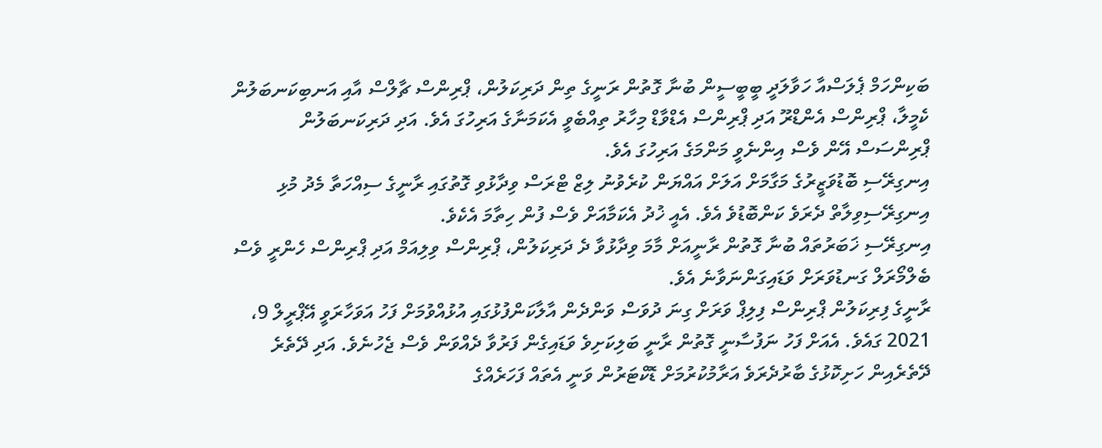ބަކިންހަމް ޕެލަސްއާ ހަވާލަދީ ބީބީސީން ބުނާ ގޮތުން ރަނީގެ ތިން ދަރިކަލުން، ޕްރިންސް ޗާލްސް އާއި އަނބިކަނބަލުން ކެމީލާ، ޕްރިންސް އެންޑްރޫ އަދި ޕްރިންސް އެޑްވާޑް މިހާރު ތިއްބެވީ އެކަމަނާގެ އަރިހުގަ އެވެ. އަދި ދަރިކަނބަލުން ޕްރިންސަސް އޭން ވެސް އިންނެވީ މަންމަގެ އަރިހުގަ އެވެ.
އިނގިރޭސި ބޮޑުވަޒީރުގެ މަގާމަށް އަލަށް އައްޔަން ކުރެވުނު ލިޒް ޓްރަސް ވިދާޅުވި ގޮތުގައި ރާނީގެ ސިއްހަތާ މެދު މުޅި އިނގިރޭސިވިލާތް ދެރަވެ ކަންބޮޑުވެ އެވެ. އެއީ ޚުދު އެކަމާއަށް ވެސް ފުން ހިތާމަ އެކެވެ.
އިނގިރޭސި ޚަބަރުތައް ބުނާ ގޮތުން ރާނީއަށް މާމަ ވިދާޅުވާ ދެ ދަރިކަލުން، ޕްރިންސް ވިލިއަމް އަދި ޕްރިންސް ހެންރީ ވެސް ބެލްމޯރަލް ގަނޑުވަރަށް ވަޑައިގަންނަވާނެ އެވެ.
ރާނީގެ ފިރިކަލުން ޕްރިންސް ފިލިޕް ވަރަށް ގިނަ ދުވަސް ވަންދެން އާލާކަންފުޅުގައި އުޅުއްވުމަށް ފަހު އަވަހާރަވީ އޭޕްރީލް 9، 2021 ގައެވެ. އެއަށް ފަހު ނަފުސާނީ ގޮތުން ރާނީ ބަލިކަށިވެ ވަޑައިގެން ފަރުވާ ދެއްވަން ވެސް ޖެހުނެވެ. އަދި ދޭތެރެ ދޭތެރެއިން ހަށިކޮޅުގެ ބާރުދެރަވެ އަރާމުކުރުމަށް ޑޮކްޓަރުން ވަނީ އެތައް ފަހަރެއްގެ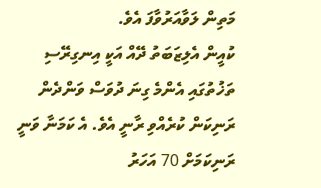މަތިން ލަވާއަރުވާފަ އެވެ.
ކުއީން އެލިޒަބަތު ދޭއް އަކީ އިނގިރޭސި ތަޚުތުގައި އެންމެ ގިނަ ދުވަސް ވަންދެން ރަނިކަން ކުރެއްވި ރާނީ އެވެ. އެ ކަމަނާ ވަނީ ރަނިކަމަށް 70 އަހަރު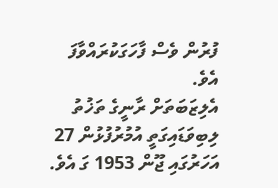ފުރުން ވެސް ފާހަގަކުރައްވާފަ އެވެ.
އެލިޒަބަތަށް ރާނީގެ ތަޚުތު ލިބިވަޑައިގަތީ އުމުރުފުޅުން 27 އަހަރުގައި ޖޫން 1953 ގަ އެވެ.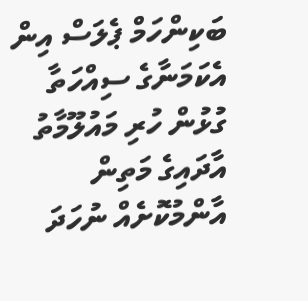ބަކިންހަމް ޕެލަސް އިން އެކަމަނާގެ ސިއްހަތާ ގުޅުން ހުރި މައުލޫމާތު އާދައިގެ މަތިން އާންމުކޮށެއް ނުހަދަ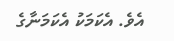އެވެ. އެކަމަކު އެކަމަނާގެ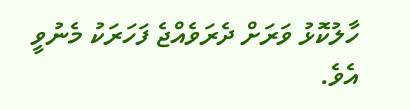ހާލުކޮޅު ވަރަށް ދެރަވެއްޖެ ފަހަރަކު މެނުވީ އެވެ.